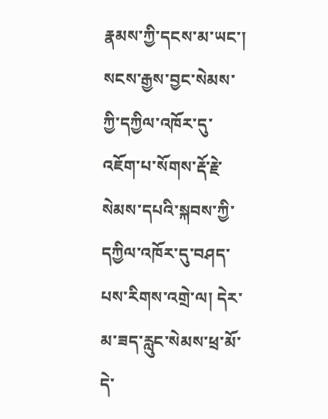རྣམས་ཀྱི་དངས་མ་ཡང་། སངས་རྒྱས་བྱང་སེམས་ཀྱི་དཀྱིལ་འཁོར་དུ་འཇོག་པ་སོགས་རྡོ་རྗེ་སེམས་དཔའི་སྐབས་ཀྱི་དཀྱིལ་འཁོར་དུ་བཤད་པས་རིགས་འགྲེ་ལ། དེར་མ་ཟད་རླུང་སེམས་ཕྲ་མོ་དེ་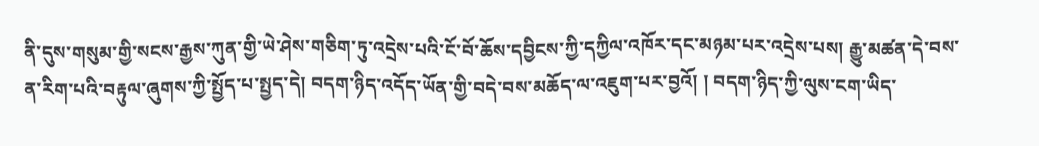ནི་དུས་གསུམ་གྱི་སངས་རྒྱས་ཀུན་གྱི་ཡེ་ཤེས་གཅིག་ཏུ་འདྲེས་པའི་ངོ་བོ་ཆོས་དབྱིངས་ཀྱི་དཀྱིལ་འཁོར་དང་མཉམ་པར་འདྲེས་པས། རྒྱུ་མཚན་དེ་བས་ན་རིག་པའི་བརྟུལ་ཞུགས་ཀྱི་སྤྱོད་པ་སྤྱད་དེ། བདག་ཉིད་འདོད་ཡོན་གྱི་བདེ་བས་མཆོད་ལ་འཇུག་པར་བྱའོ། ། བདག་ཉིད་ཀྱི་ལུས་ངག་ཡིད་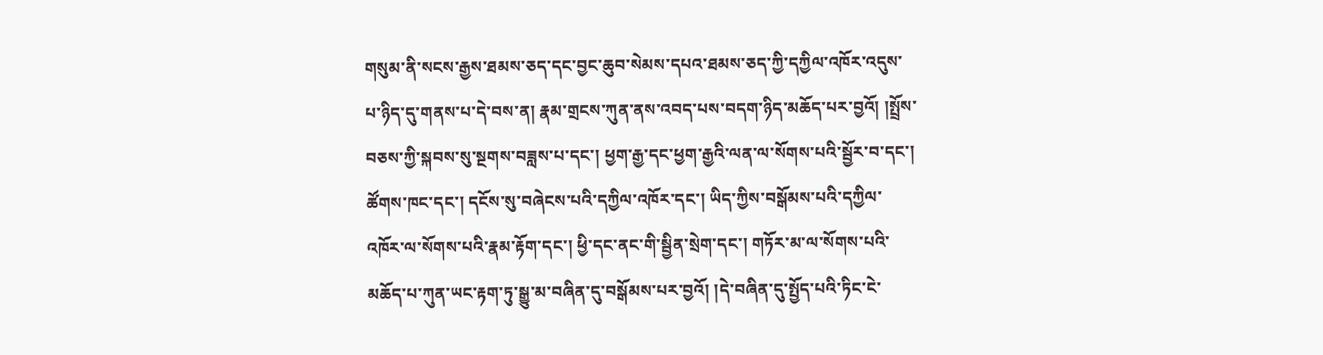གསུམ་ནི་སངས་རྒྱས་ཐམས་ཅད་དང་བྱང་ཆུབ་སེམས་དཔའ་ཐམས་ཅད་ཀྱི་དཀྱིལ་འཁོར་འདུས་པ་ཉིད་དུ་གནས་པ་དེ་བས་ན། རྣམ་གྲངས་ཀུན་ནས་འབད་པས་བདག་ཉིད་མཆོད་པར་བྱའོ། །སྤྲོས་བཅས་ཀྱི་སྐབས་སུ་སྔགས་བཟླས་པ་དང་། ཕྱག་རྒྱ་དང་ཕྱག་རྒྱའི་ལན་ལ་སོགས་པའི་སྦྱོར་བ་དང་། ཚོགས་ཁང་དང་། དངོས་སུ་བཞེངས་པའི་དཀྱིལ་འཁོར་དང་། ཡིད་ཀྱིས་བསྒོམས་པའི་དཀྱིལ་འཁོར་ལ་སོགས་པའི་རྣམ་རྟོག་དང་། ཕྱི་དང་ནང་གི་སྦྱིན་སྲེག་དང་། གཏོར་མ་ལ་སོགས་པའི་མཆོད་པ་ཀུན་ཡང་རྟག་ཏུ་སྒྱུ་མ་བཞིན་དུ་བསྒོམས་པར་བྱའོ། །དེ་བཞིན་དུ་སྤྱོད་པའི་ཏིང་ངེ་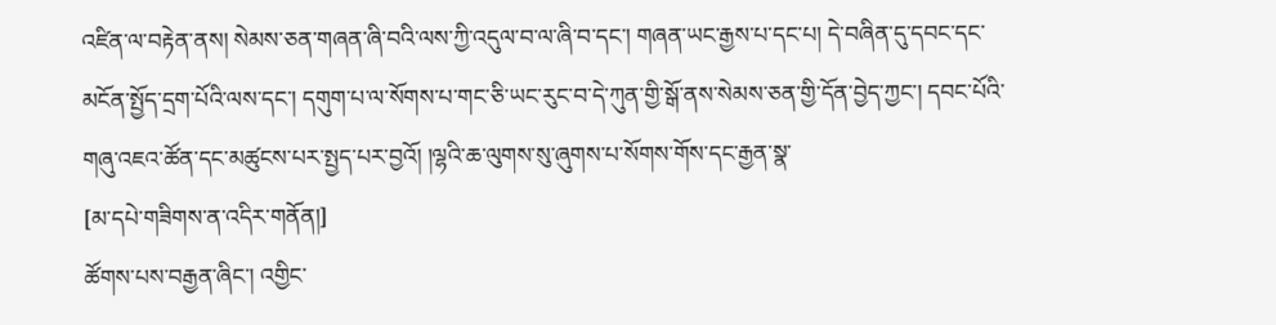འཛིན་ལ་བརྟེན་ནས། སེམས་ཅན་གཞན་ཞི་བའི་ལས་ཀྱི་འདུལ་བ་ལ་ཞི་བ་དང་། གཞན་ཡང་རྒྱས་པ་དང་པ། དེ་བཞིན་དུ་དབང་དང་མངོན་སྤྱོད་དྲག་པོའི་ལས་དང་། དགུག་པ་ལ་སོགས་པ་གང་ཅི་ཡང་རུང་བ་དེ་ཀུན་གྱི་སྒོ་ནས་སེམས་ཅན་གྱི་དོན་བྱེད་ཀྱང་། དབང་པོའི་གཞུ་འཇའ་ཚོན་དང་མཚུངས་པར་སྤྱད་པར་བྱའོ། །ལྷའི་ཆ་ལུགས་སུ་ཞུགས་པ་སོགས་གོས་དང་རྒྱན་སྣ་
[མ་དཔེ་གཟིགས་ན་འདིར་གནོན།]
ཚོགས་པས་བརྒྱན་ཞིང་། འགྱིང་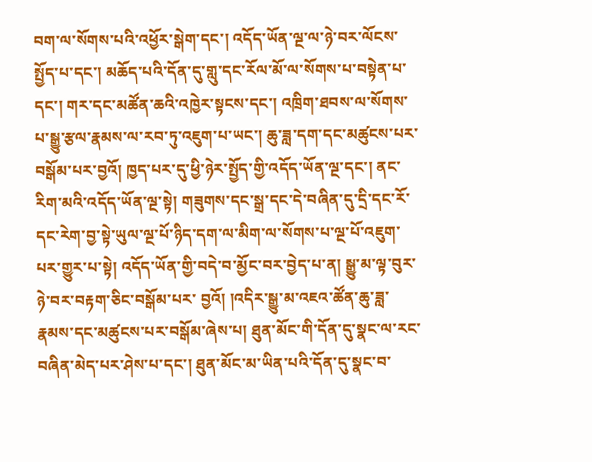བག་ལ་སོགས་པའི་འཕྱོར་སྒེག་དང་། འདོད་ཡོན་ལྔ་ལ་ཉེ་བར་ལོངས་སྤྱོད་པ་དང་། མཆོད་པའི་དོན་དུ་གླུ་དང་རོལ་མོ་ལ་སོགས་པ་བསྟེན་པ་དང་། གར་དང་མཚོན་ཆའི་འཁྱེར་སྟངས་དང་། འཁྲིག་ཐབས་ལ་སོགས་པ་སྒྱུ་རྩལ་རྣམས་ལ་རབ་ཏུ་འཇུག་པ་ཡང་། ཆུ་ཟླ་དག་དང་མཚུངས་པར་བསྒོམ་པར་བྱའོ། ཁྱད་པར་དུ་ཕྱི་ཉེར་སྤྱོད་གྱི་འདོད་ཡོན་ལྔ་དང་། ནང་རིག་མའི་འདོད་ཡོན་ལྔ་སྟེ། གཟུགས་དང་སྒྲ་དང་དེ་བཞིན་དུ་དྲི་དང་རོ་དང་རེག་བྱ་སྟེ་ཡུལ་ལྔ་པོ་ཉིད་དག་ལ་མིག་ལ་སོགས་པ་ལྔ་པོ་འཇུག་པར་གྱུར་པ་སྟེ། འདོད་ཡོན་གྱི་བདེ་བ་མྱོང་བར་བྱེད་པ་ན། སྒྱུ་མ་ལྟ་བུར་ཉེ་བར་བརྟག་ཅིང་བསྒོམ་པར་ བྱའོ། །འདིར་སྒྱུ་མ་འཇའ་ཚོན་ཆུ་ཟླ་རྣམས་དང་མཚུངས་པར་བསྒོམ་ཞེས་པ། ཐུན་མོང་གི་དོན་དུ་སྣང་ལ་རང་བཞིན་མེད་པར་ཤེས་པ་དང་། ཐུན་མོང་མ་ཡིན་པའི་དོན་དུ་སྣང་བ་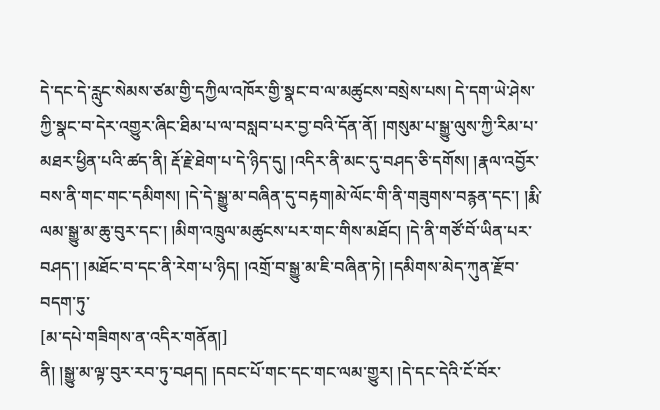དེ་དང་དེ་རླུང་སེམས་ཙམ་གྱི་དཀྱིལ་འཁོར་གྱི་སྣང་བ་ལ་མཚུངས་བསྲེས་པས། དེ་དག་ཡེ་ཤེས་ཀྱི་སྣང་བ་དེར་འགྱུར་ཞིང་ཐིམ་པ་ལ་བསླབ་པར་བྱ་བའི་དོན་ནོ། །གསུམ་པ་སྒྱུ་ལུས་ཀྱི་རིམ་པ་མཐར་ཕྱིན་པའི་ཚད་ནི། རྡོ་རྗེ་ཐེག་པ་དེ་ཉིད་དུ། །འདིར་ནི་མང་དུ་བཤད་ཅི་དགོས། །རྣལ་འབྱོར་བས་ནི་གང་གང་དམིགས། །དེ་དེ་སྒྱུ་མ་བཞིན་དུ་བརྟག།མེ་ལོང་གི་ནི་གཟུགས་བརྙན་དང་། །རྨི་ལམ་སྒྱུ་མ་ཆུ་བུར་དང་། །མིག་འཁྲུལ་མཚུངས་པར་གང་གིས་མཐོང། །དེ་ནི་གཙོ་བོ་ཡིན་པར་བཤད་། །མཐོང་བ་དང་ནི་རེག་པ་ཉིད། །འགྲོ་བ་སྒྱུ་མ་ཇི་བཞིན་ཏེ། །དམིགས་མེད་ཀུན་རྫོབ་བདག་ཏུ་
[མ་དཔེ་གཟིགས་ན་འདིར་གནོན།]
ནི། །སྒྱུ་མ་ལྟ་བུར་རབ་ཏུ་བཤད། །དབང་པོ་གང་དང་གང་ལམ་གྱུར། །དེ་དང་དེའི་ངོ་བོར་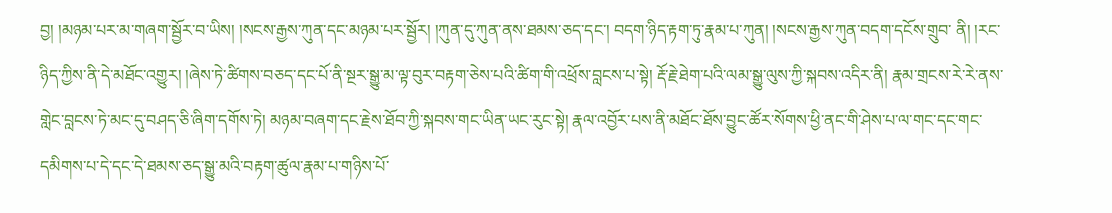བྱ། །མཉམ་པར་མ་གཞག་སྦྱོར་བ་ཡིས། །སངས་རྒྱས་ཀུན་དང་མཉམ་པར་སྦྱོར། །ཀུན་དུ་ཀུན་ནས་ཐམས་ཅད་དང་། བདག་ཉིད་རྟག་ཏུ་རྣམ་པ་ཀུན། །སངས་རྒྱས་ཀུན་བདག་དངོས་གྲུབ་ ནི། །རང་ཉིད་ཀྱིས་ནི་དེ་མཐོང་འགྱུར། །ཞེས་ཏེ་ཚིགས་བཅད་དང་པོ་ནི་སྔར་སྒྱུ་མ་ལྟ་བུར་བརྟག་ཅེས་པའི་ཚིག་གི་འཕྲོས་བླངས་པ་སྟེ། རྡོ་རྗེ་ཐེག་པའི་ལམ་སྒྱུ་ལུས་ཀྱི་སྐབས་འདིར་ནི། རྣམ་གྲངས་རེ་རེ་ནས་གླེང་བླངས་ཏེ་མང་དུ་བཤད་ཅི་ཞིག་དགོས་ཏེ། མཉམ་བཞག་དང་རྗེས་ཐོབ་ཀྱི་སྐབས་གང་ཡིན་ཡང་རུང་སྟེ། རྣལ་འབྱོར་པས་ནི་མཐོང་ཐོས་བྱུང་ཚོར་སོགས་ཕྱི་ནང་གི་ཤེས་པ་ལ་གང་དང་གང་དམིགས་པ་དེ་དང་དེ་ཐམས་ཅད་སྒྱུ་མའི་བརྟག་ཚུལ་རྣམ་པ་གཉིས་པོ་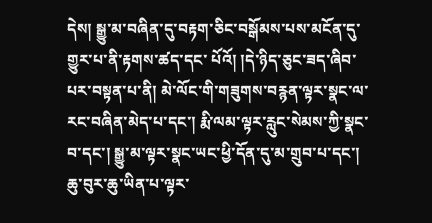དེས། སྒྱུ་མ་བཞིན་དུ་བརྟག་ཅིང་བསྒོམས་པས་མངོན་དུ་གྱུར་པ་ནི་རྟགས་ཚད་དང་ པོའོ། །དེ་ཉིད་ཅུང་ཟད་ཞིབ་པར་བསྟན་པ་ནི། མེ་ལོང་གི་གཟུགས་བརྙན་ལྟར་སྣང་ལ་རང་བཞིན་མེད་པ་དང་། རྨི་ལམ་ལྟར་རླུང་སེམས་ཀྱི་སྣང་བ་དང་། སྒྱུ་མ་ལྟར་སྣང་ཡང་ཕྱི་དོན་དུ་མ་གྲུབ་པ་དང་། ཆུ་བུར་ཆུ་ཡིན་པ་ལྟར་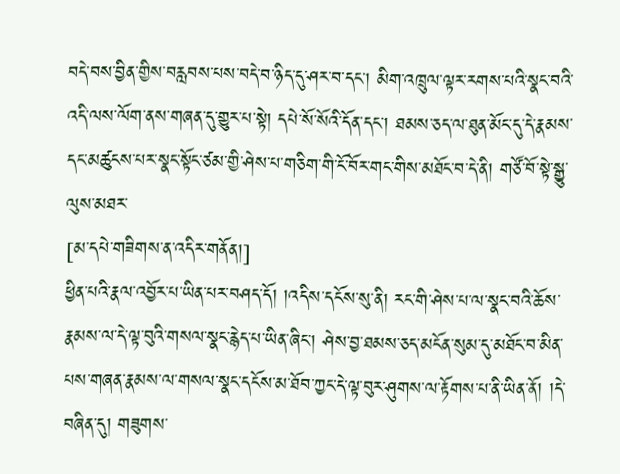བདེ་བས་བྱིན་གྱིས་བརླབས་པས་བདེ་བ་ཉིད་དུ་ཤར་བ་དང་། མིག་འཁྲུལ་ལྟར་རགས་པའི་སྣང་བའི་འདི་ལས་ལོག་ནས་གཞན་དུ་གྱུར་པ་སྟེ། དཔེ་སོ་སོའི་དོན་དང་། ཐམས་ཅད་ལ་ཐུན་མོང་དུ་དེ་རྣམས་དང་མཚུངས་པར་སྣང་སྟོང་ཙམ་གྱི་ཤེས་པ་གཅིག་གི་ངོ་བོར་གང་གིས་མཐོང་བ་དེ་ནི། གཙོ་བོ་སྟེ་སྒྱུ་ལུས་མཐར་
[མ་དཔེ་གཟིགས་ན་འདིར་གནོན།]
ཕྱིན་པའི་རྣལ་འབྱོར་པ་ཡིན་པར་བཤད་དོ། །འདིས་དངོས་སུ་ནི། རང་གི་ཤེས་པ་ལ་སྣང་བའི་ཆོས་རྣམས་ལ་དེ་ལྟ་བུའི་གསལ་སྣང་རྙེད་པ་ཡིན་ཞིང་། ཤེས་བྱ་ཐམས་ཅད་མངོན་སུམ་དུ་མཐོང་བ་མིན་པས་གཞན་རྣམས་ལ་གསལ་སྣང་དངོས་མ་ཐོབ་ཀྱང་དེ་ལྟ་བུར་ཤུགས་ལ་རྟོགས་པ་ནི་ཡིན་ནོ། །དེ་བཞིན་དུ། གཟུགས་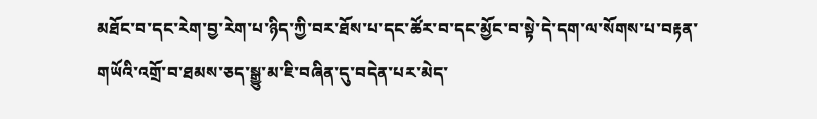མཐོང་བ་དང་རེག་བྱ་རེག་པ་ཉིད་ཀྱི་བར་ཐོས་པ་དང་ཚོར་བ་དང་མྱོང་བ་སྟེ་དེ་དག་ལ་སོགས་པ་བརྟན་གཡོའི་འགྲོ་བ་ཐམས་ཅད་སྒྱུ་མ་ཇི་བཞིན་དུ་བདེན་པར་མེད་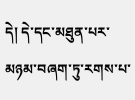དེ། དེ་དང་མཐུན་པར་མཉམ་བཞག་ཏུ་རགས་པ་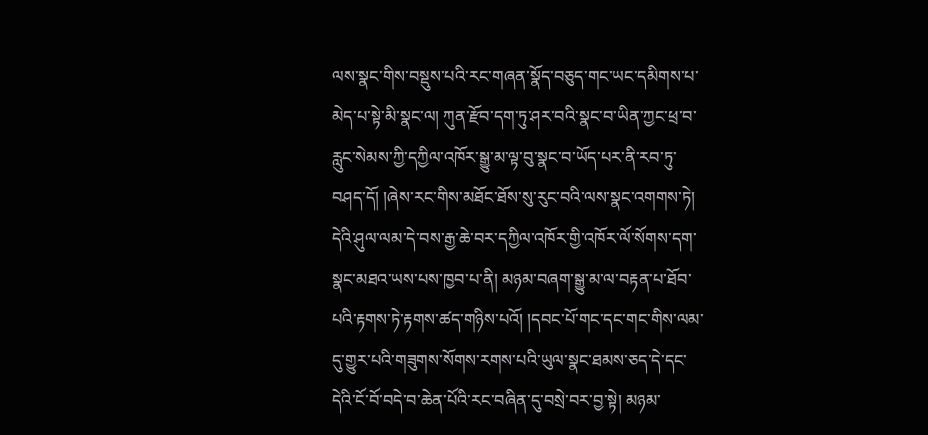ལས་སྣང་གིས་བསྡུས་པའི་རང་གཞན་སྣོད་བཅུད་གང་ཡང་དམིགས་པ་མེད་པ་སྟེ་མི་སྣང་ལ། ཀུན་རྫོབ་དག་ཏུ་ཤར་བའི་སྣང་བ་ཡིན་ཀྱང་ཕྲ་བ་རླུང་སེམས་ཀྱི་དཀྱིལ་འཁོར་སྒྱུ་མ་ལྟ་བུ་སྣང་བ་ཡོད་པར་ནི་རབ་ཏུ་བཤད་དོ། །ཞེས་རང་གིས་མཐོང་ཐོས་སུ་རུང་བའི་ལས་སྣང་འགགས་ཏེ། དེའི་ཤུལ་ལམ་དེ་བས་རྒྱ་ཆེ་བར་དཀྱིལ་འཁོར་གྱི་འཁོར་ལོ་སོགས་དག་སྣང་མཐའ་ཡས་པས་ཁྱབ་པ་ནི། མཉམ་བཞག་སྒྱུ་མ་ལ་བརྟན་པ་ཐོབ་པའི་རྟགས་ཏེ་རྟགས་ཚད་གཉིས་པའོ། །དབང་པོ་གང་དང་གང་གིས་ལམ་དུ་གྱུར་པའི་གཟུགས་སོགས་རགས་པའི་ཡུལ་སྣང་ཐམས་ཅད་དེ་དང་དེའི་ངོ་བོ་བདེ་བ་ཆེན་པོའི་རང་བཞིན་དུ་བསྲེ་བར་བྱ་སྟེ། མཉམ་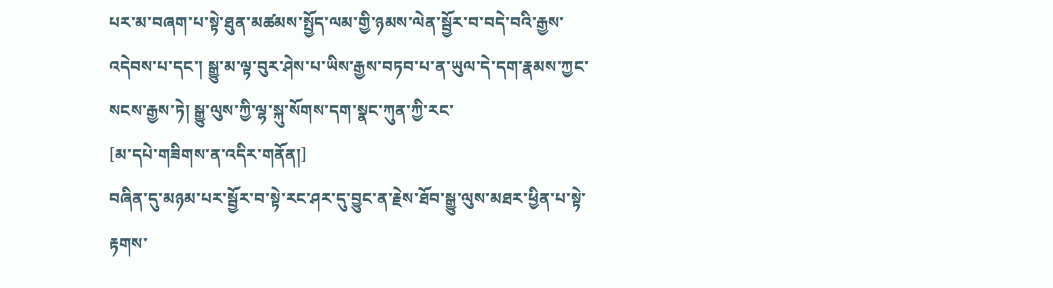པར་མ་བཞག་པ་སྟེ་ཐུན་མཚམས་སྤྱོད་ལམ་གྱི་ཉམས་ལེན་སྦྱོར་བ་བདེ་བའི་རྒྱས་འདེབས་པ་དང་། སྒྱུ་མ་ལྟ་བུར་ཤེས་པ་ཡིས་རྒྱས་བཏབ་པ་ན་ཡུལ་དེ་དག་རྣམས་ཀྱང་སངས་རྒྱས་ཏེ། སྒྱུ་ལུས་ཀྱི་ལྷ་སྐུ་སོགས་དག་སྣང་ཀུན་ཀྱི་རང་
[མ་དཔེ་གཟིགས་ན་འདིར་གནོན།]
བཞིན་དུ་མཉམ་པར་སྦྱོར་བ་སྟེ་རང་ཤར་དུ་བྱུང་ན་རྗེས་ཐོབ་སྒྱུ་ལུས་མཐར་ཕྱིན་པ་སྟེ་རྟགས་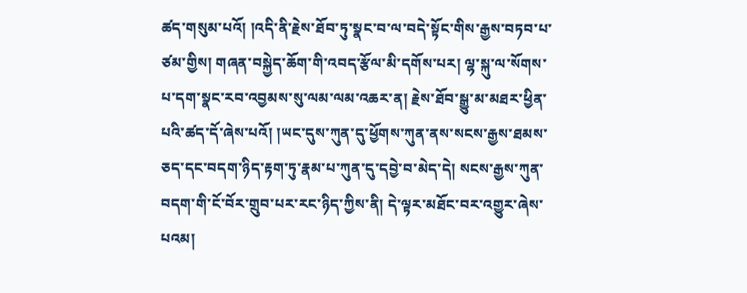ཚད་གསུམ་པའོ། །འདི་ནི་རྗེས་ཐོབ་ཏུ་སྣང་བ་ལ་བདེ་སྟོང་གིས་རྒྱས་བཏབ་པ་ཙམ་གྱིས། གཞན་བསྐྱེད་ཆོག་གི་འབད་རྩོལ་མི་དགོས་པར། ལྷ་སྐུ་ལ་སོགས་པ་དག་སྣང་རབ་འབྱམས་སུ་ལམ་ལམ་འཆར་ན། རྗེས་ཐོབ་སྒྱུ་མ་མཐར་ཕྱིན་པའི་ཚད་དོ་ཞེས་པའོ། །ཡང་དུས་ཀུན་དུ་ཕྱོགས་ཀུན་ནས་སངས་རྒྱས་ཐམས་ཅད་དང་བདག་ཉིད་རྟག་ཏུ་རྣམ་པ་ཀུན་དུ་དབྱེ་བ་མེད་དེ། སངས་རྒྱས་ཀུན་བདག་གི་ངོ་བོར་གྲུབ་པར་རང་ཉིད་ཀྱིས་ནི། དེ་ལྟར་མཐོང་བར་འགྱུར་ཞེས་པའམ།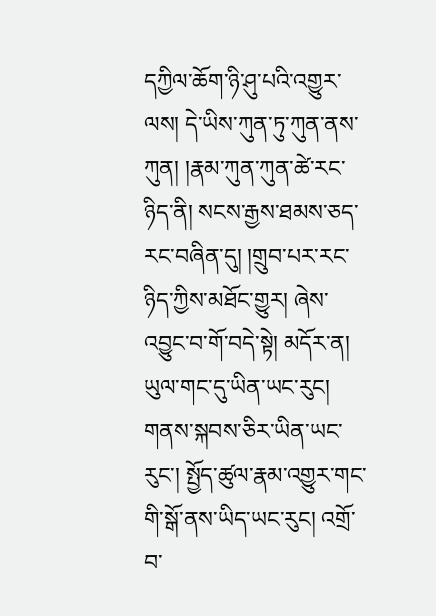དཀྱིལ་ཆོག་ཉི་ཤུ་པའི་འགྱུར་ལས། དེ་ཡིས་ཀུན་ཏུ་ཀུན་ནས་ཀུན། །རྣམ་ཀུན་ཀུན་ཚེ་རང་ཉིད་ནི། སངས་རྒྱས་ཐམས་ཅད་རང་བཞིན་དུ། །གྲུབ་པར་རང་ཉིད་ཀྱིས་མཐོང་གྱུར། ཞེས་འབྱུང་བ་གོ་བདེ་སྟེ། མདོར་ན། ཡུལ་གང་དུ་ཡིན་ཡང་རུང། གནས་སྐབས་ཅིར་ཡིན་ཡང་རུང་། སྤྱོད་ཚུལ་རྣམ་འགྱུར་གང་གི་སྒོ་ནས་ཡིད་ཡང་རུང། འགྲོ་བ་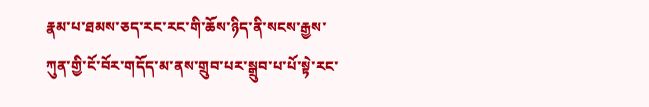རྣམ་པ་ཐམས་ཅད་རང་རང་གི་ཆོས་ཉིད་ནི་སངས་རྒྱས་ཀུན་གྱི་ངོ་བོར་གདོད་མ་ནས་གྲུབ་པར་སྒྲུབ་པ་པོ་སྟེ་རང་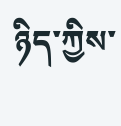ཉིད་ཀྱིས་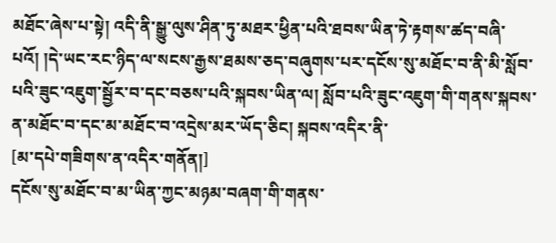མཐོང་ཞེས་པ་སྟེ། འདི་ནི་སྒྱུ་ལུས་ཤིན་ཏུ་མཐར་ཕྱིན་པའི་ཐབས་ཡིན་ཏེ་རྟགས་ཚད་བཞི་པའོ། །དེ་ཡང་རང་ཉིད་ལ་སངས་རྒྱས་ཐམས་ཅད་བཞུགས་པར་དངོས་སུ་མཐོང་བ་ནི་མི་སློབ་པའི་ཟུང་འཇུག་སྦྱོར་བ་དང་བཅས་པའི་སྐབས་ཡིན་ལ། སློབ་པའི་ཟུང་འཇུག་གི་གནས་སྐབས་ན་མཐོང་བ་དང་མ་མཐོང་བ་འདྲེས་མར་ཡོད་ཅིང། སྐབས་འདིར་ནི་
[མ་དཔེ་གཟིགས་ན་འདིར་གནོན།]
དངོས་སུ་མཐོང་བ་མ་ཡིན་ཀྱང་མཉམ་བཞག་གི་གནས་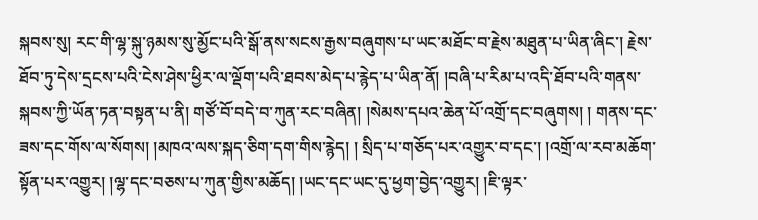སྐབས་སུ། རང་གི་ལྷ་སྐུ་ཉམས་སུ་མྱོང་པའི་སྒོ་ནས་སངས་རྒྱས་བཞུགས་པ་ཡང་མཐོང་བ་རྗེས་མཐུན་པ་ཡིན་ཞིང་། རྗེས་ཐོབ་ཏུ་དེས་དྲངས་པའི་ངེས་ཤེས་ཕྱིར་ལ་ལྡོག་པའི་ཐབས་མེད་པ་རྙེད་པ་ཡིན་ནོ། །བཞི་པ་རིམ་པ་འདི་ཐོབ་པའི་གནས་སྐབས་ཀྱི་ཡོན་ཏན་བསྟན་པ་ནི། གཙོ་བོ་བདེ་བ་ཀུན་རང་བཞིན། །སེམས་དཔའ་ཆེན་པོ་འགྲོ་དང་བཞུགས། ། གནས་དང་ཟས་དང་གོས་ལ་སོགས། །མཁའ་ལས་སྐད་ཅིག་དག་གིས་རྙེད། ། སྲིད་པ་གཅོད་པར་འགྱུར་བ་དང་། །འགྲོ་ལ་རབ་མཆོག་སྟོན་པར་འགྱུར། །ལྷ་དང་བཅས་པ་ཀུན་གྱིས་མཆོད། །ཡང་དང་ཡང་དུ་ཕྱག་བྱེད་འགྱུར། །ཇི་ལྟར་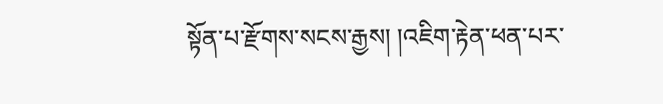སྟོན་པ་རྫོགས་སངས་རྒྱས། །འཇིག་རྟེན་ཕན་པར་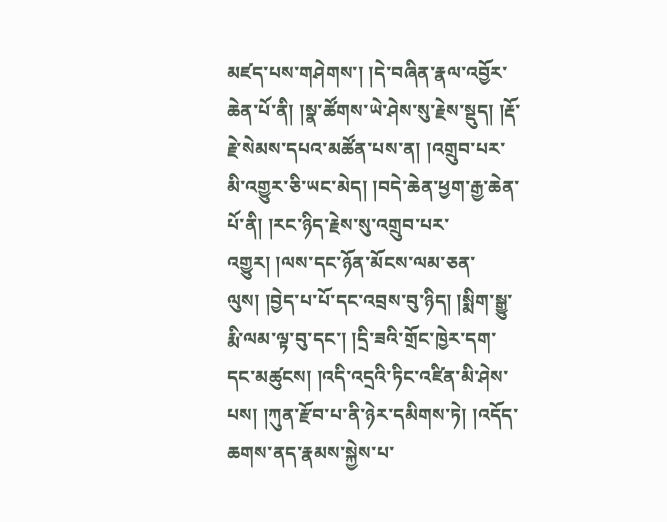མཛད་པས་གཤེགས་། །དེ་བཞིན་རྣལ་འབྱོར་ཆེན་པོ་ནི། །སྣ་ཚོགས་ཡེ་ཤེས་སུ་རྗེས་སྡུད། །རྡོ་རྗེ་སེམས་དཔའ་མཚོན་པས་ན། །འགྲུབ་པར་མི་འགྱུར་ཅི་ཡང་མེད། །བདེ་ཆེན་ཕྱག་རྒྱ་ཆེན་པོ་ནི། །རང་ཉིད་རྗེས་སུ་འགྲུབ་པར་འགྱུར། །ལས་དང་ཉོན་མོངས་ལམ་ཅན་ལུས། །བྱེད་པ་པོ་དང་འབྲས་བུ་ཉིད། །སྨིག་སྒྱུ་རྨི་ལམ་ལྟ་བུ་དང་། །དྲི་ཟའི་གྲོང་ཁྱེར་དག་དང་མཚུངས། །འདི་འདྲའི་ཏིང་འཛིན་མི་ཤེས་པས། །ཀུན་རྫོབ་པ་ནི་ཉེར་དམིགས་ཏེ། །འདོད་ཆགས་ནད་རྣམས་སྐྱེས་པ་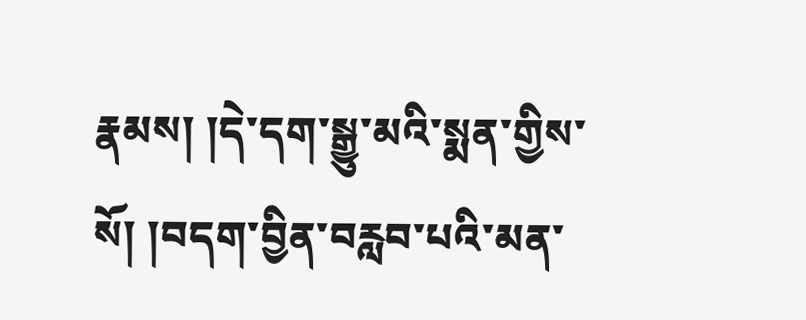རྣམས། །དེ་དག་སྒྱུ་མའི་སྨན་གྱིས་སོ། །བདག་བྱིན་བརླབ་པའི་མན་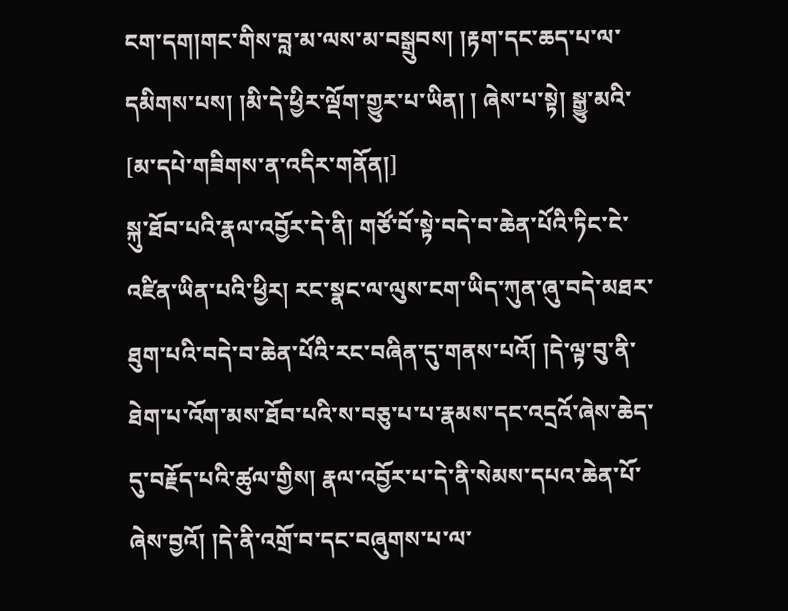ངག་དག།གང་གིས་བླ་མ་ལས་མ་བསྒྲུབས། །རྟག་དང་ཆད་པ་ལ་དམིགས་པས། །མི་དེ་ཕྱིར་ལྡོག་གྱུར་པ་ཡིན། ། ཞེས་པ་སྟེ། སྒྱུ་མའི་
[མ་དཔེ་གཟིགས་ན་འདིར་གནོན།]
སྐུ་ཐོབ་པའི་རྣལ་འབྱོར་དེ་ནི། གཙོ་བོ་སྟེ་བདེ་བ་ཆེན་པོའི་ཏིང་ངེ་འཛིན་ཡིན་པའི་ཕྱིར། རང་སྣང་ལ་ལུས་ངག་ཡིད་ཀུན་ཞུ་བདེ་མཐར་ཐུག་པའི་བདེ་བ་ཆེན་པོའི་རང་བཞིན་དུ་གནས་པའོ། །དེ་ལྟ་བུ་ནི་ཐེག་པ་འོག་མས་ཐོབ་པའི་ས་བཅུ་པ་པ་རྣམས་དང་འདྲའོ་ཞེས་ཆེད་དུ་བརྗོད་པའི་ཚུལ་གྱིས། རྣལ་འབྱོར་པ་དེ་ནི་སེམས་དཔའ་ཆེན་པོ་ཞེས་བྱའོ། །དེ་ནི་འགྲོ་བ་དང་བཞུགས་པ་ལ་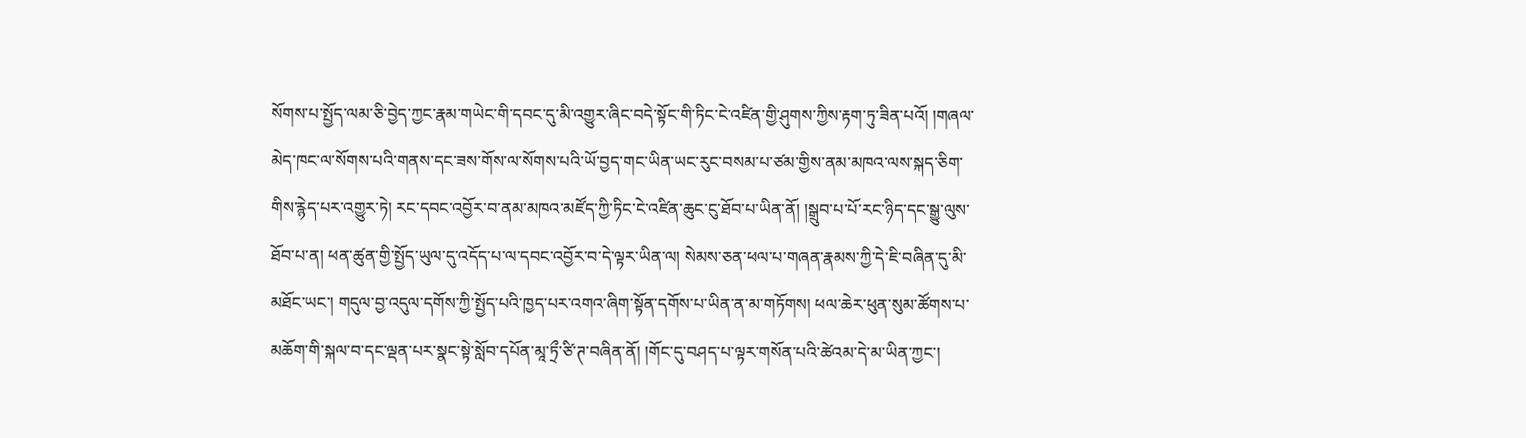སོགས་པ་སྤྱོད་ལམ་ཅི་བྱེད་ཀྱང་རྣམ་གཡེང་གི་དབང་དུ་མི་འགྱུར་ཞིང་བདེ་སྟོང་གི་ཏིང་ངེ་འཛིན་གྱི་ཤུགས་ཀྱིས་རྟག་ཏུ་ཟིན་པའོ། །གཞལ་མེད་ཁང་ལ་སོགས་པའི་གནས་དང་ཟས་གོས་ལ་སོགས་པའི་ཡོ་བྱད་གང་ཡིན་ཡང་རུང་བསམ་པ་ཙམ་གྱིས་ནམ་མཁའ་ལས་སྐད་ཅིག་གིས་རྙེད་པར་འགྱུར་ཏེ། རང་དབང་འབྱོར་བ་ནམ་མཁའ་མཛོད་ཀྱི་ཏིང་ངེ་འཛིན་ཆུང་ངུ་ཐོབ་པ་ཡིན་ནོ། །སྒྲུབ་པ་པོ་རང་ཉིད་དང་སྒྱུ་ལུས་ཐོབ་པ་ན། ཕན་ཚུན་གྱི་སྤྱོད་ཡུལ་དུ་འདོད་པ་ལ་དབང་འབྱོར་བ་དེ་ལྟར་ཡིན་ལ། སེམས་ཅན་ཕལ་པ་གཞན་རྣམས་ཀྱི་དེ་ཇི་བཞིན་དུ་མི་མཐོང་ཡང་། གདུལ་བྱ་འདུལ་དགོས་ཀྱི་སྤྱོད་པའི་ཁྱད་པར་འགའ་ཞིག་སྟོན་དགོས་པ་ཡིན་ན་མ་གཏོགས། ཕལ་ཆེར་ཕུན་སུམ་ཚོགས་པ་མཆོག་གི་སྐལ་བ་དང་ལྡན་པར་སྣང་སྟེ་སློབ་དཔོན་མཱ་ཏྲྀ་ཙི་ཊ་བཞིན་ནོ། །གོང་དུ་བཤད་པ་ལྟར་གསོན་པའི་ཚེའམ་དེ་མ་ཡིན་ཀྱང་།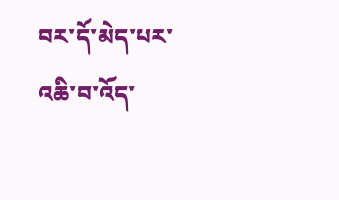བར་དོ་མེད་པར་འཆི་བ་འོད་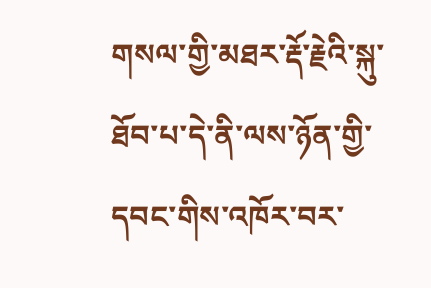གསལ་གྱི་མཐར་རྡོ་རྗེའི་སྐུ་ཐོབ་པ་དེ་ནི་ལས་ཉོན་གྱི་དབང་གིས་འཁོར་བར་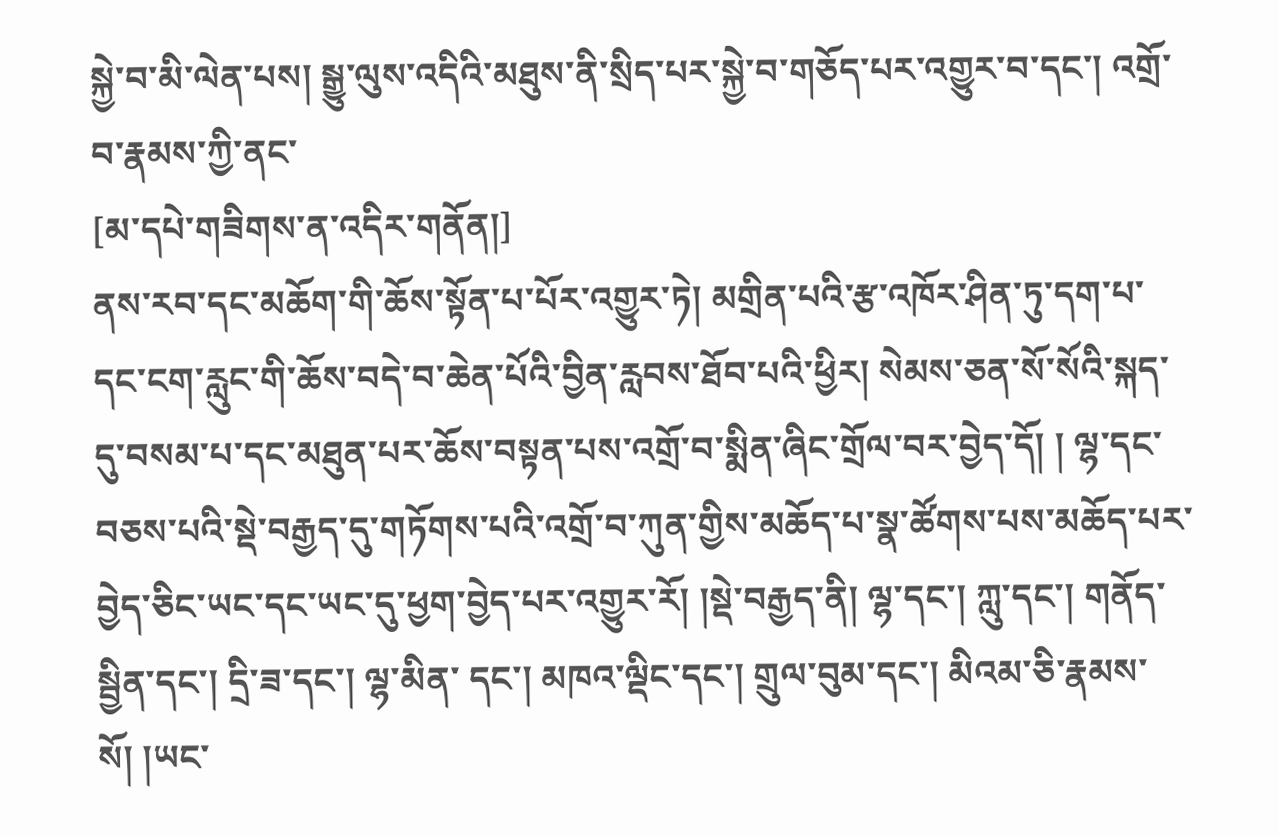སྐྱེ་བ་མི་ལེན་པས། སྒྱུ་ལུས་འདིའི་མཐུས་ནི་སྲིད་པར་སྐྱེ་བ་གཅོད་པར་འགྱུར་བ་དང་། འགྲོ་བ་རྣམས་ཀྱི་ནང་
[མ་དཔེ་གཟིགས་ན་འདིར་གནོན།]
ནས་རབ་དང་མཆོག་གི་ཆོས་སྟོན་པ་པོར་འགྱུར་ཏེ། མགྲིན་པའི་རྩ་འཁོར་ཤིན་ཏུ་དག་པ་དང་ངག་རླུང་གི་ཆོས་བདེ་བ་ཆེན་པོའི་བྱིན་རླབས་ཐོབ་པའི་ཕྱིར། སེམས་ཅན་སོ་སོའི་སྐད་དུ་བསམ་པ་དང་མཐུན་པར་ཆོས་བསྟན་པས་འགྲོ་བ་སྨིན་ཞིང་གྲོལ་བར་བྱེད་དོ། ། ལྷ་དང་བཅས་པའི་སྡེ་བརྒྱད་དུ་གཏོགས་པའི་འགྲོ་བ་ཀུན་གྱིས་མཆོད་པ་སྣ་ཚོགས་པས་མཆོད་པར་བྱེད་ཅིང་ཡང་དང་ཡང་དུ་ཕྱག་བྱེད་པར་འགྱུར་རོ། །སྡེ་བརྒྱད་ནི། ལྷ་དང་། ཀླུ་དང་། གནོད་སྦྱིན་དང་། དྲི་ཟ་དང་། ལྷ་མིན་ དང་། མཁའ་ལྡིང་དང་། གྲུལ་བུམ་དང་། མིའམ་ཅི་རྣམས་སོ། །ཡང་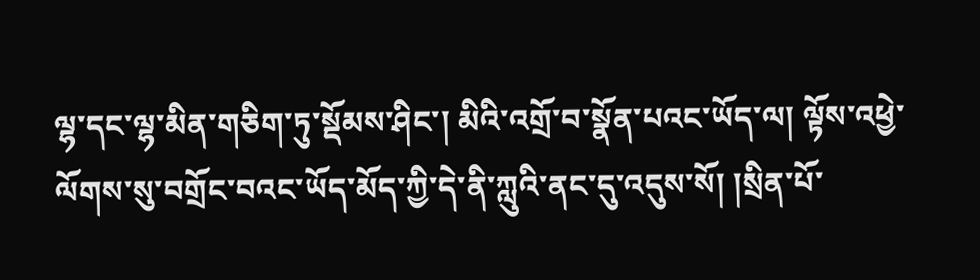ལྷ་དང་ལྷ་མིན་གཅིག་ཏུ་སྡོམས་ཤིང་། མིའི་འགྲོ་བ་སྣོན་པའང་ཡོད་ལ། ལྟོས་འཕྱེ་ལོགས་སུ་བགྲོང་བའང་ཡོད་མོད་ཀྱི་དེ་ནི་ཀླུའི་ནང་དུ་འདུས་སོ། །སྲིན་པོ་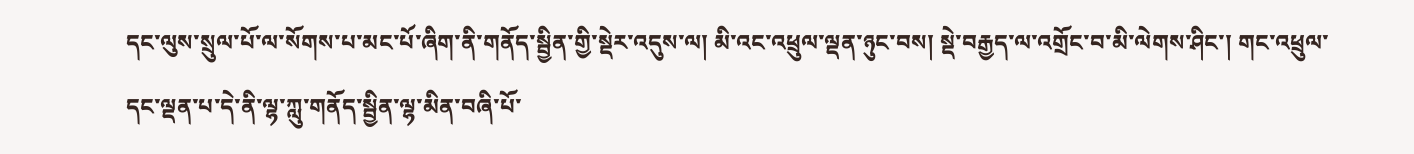དང་ལུས་སྲུལ་པོ་ལ་སོགས་པ་མང་པོ་ཞིག་ནི་གནོད་སྦྱིན་གྱི་སྡེར་འདུས་ལ། མི་འང་འཕྲུལ་ལྡན་ཉུང་བས། སྡེ་བརྒྱད་ལ་འགྲོང་བ་མི་ལེགས་ཤིང་། གང་འཕྲུལ་དང་ལྡན་པ་དེ་ནི་ལྷ་ཀླུ་གནོད་སྦྱིན་ལྷ་མིན་བཞི་པོ་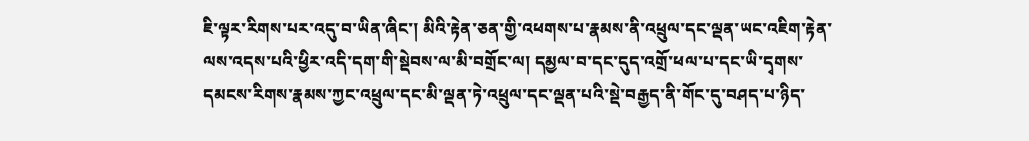ཇི་ལྟར་རིགས་པར་འདུ་བ་ཡིན་ཞིང་། མིའི་རྟེན་ཅན་གྱི་འཕགས་པ་རྣམས་ནི་འཕྲུལ་དང་ལྡན་ཡང་འཇིག་རྟེན་ལས་འདས་པའི་ཕྱིར་འདི་དག་གི་སྡེབས་ལ་མི་བགྲོང་ལ། དམྱལ་བ་དང་དུད་འགྲོ་ཕལ་པ་དང་ཡི་དྭགས་དམངས་རིགས་རྣམས་ཀྱང་འཕྲུལ་དང་མི་ལྡན་ཏེ་འཕྲུལ་དང་ལྡན་པའི་སྡེ་བརྒྱད་ནི་གོང་དུ་བཤད་པ་ཉིད་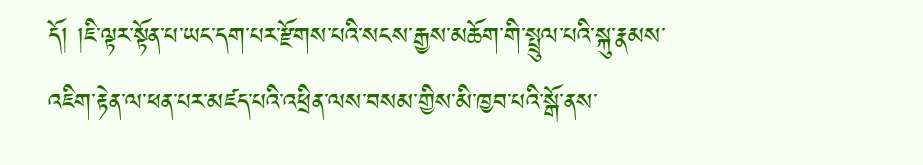དོ། །ཇི་ལྟར་སྟོན་པ་ཡང་དག་པར་རྫོགས་པའི་སངས་རྒྱས་མཆོག་གི་སྤྲུལ་པའི་སྐུ་རྣམས་འཇིག་རྟེན་ལ་ཕན་པར་མཛད་པའི་འཕྲིན་ལས་བསམ་གྱིས་མི་ཁྱབ་པའི་སྒོ་ནས་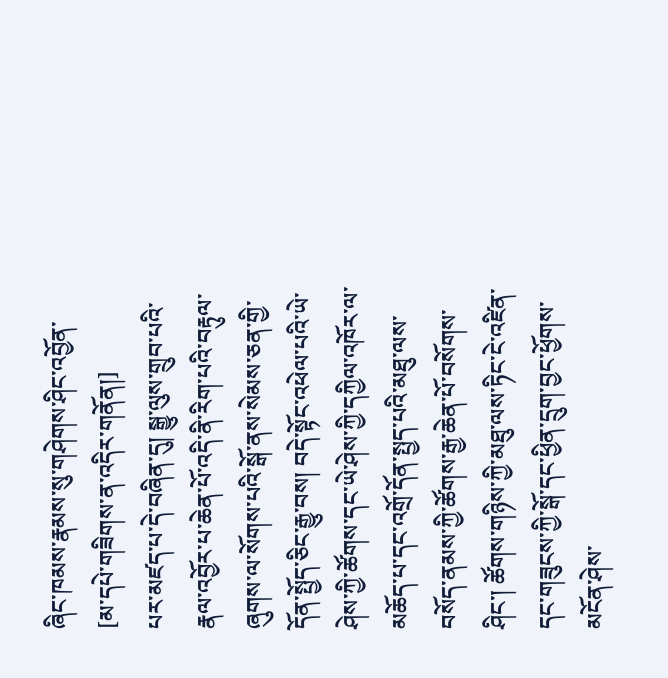ཞིང་ཁམས་རྣམས་སུ་གཤེགས་ཤིང་འབྱོན་
[མ་དཔེ་གཟིགས་ན་འདིར་གནོན།]
པར་མཛད་པ་དེ་བཞིན་དུ། སྒྱུ་ལུས་གྲུབ་པའི་རྣལ་འབྱོར་པ་ཆེན་པོ་འདི་ནི་རིག་པའི་བརྟུལ་ཞུགས་ལ་སོགས་པའི་སྒོ་ནས་སེམས་ཅན་གྱི་དོན་སྤྱོད་ཅིང་རྒྱུ་བས། བདེ་སྟོང་འཕེལ་པའི་ཡེ་ཤེས་ཀྱི་ཚོགས་དང་ཡེ་ཤེས་ཀྱི་དཀྱིལ་འཁོར་ལ་མཆོད་པ་དང་འགྲོ་དོན་སྤྱད་པའི་མཐུ་ལས་བསོད་ནམས་ཀྱི་ཚོགས་རྒྱ་ཆེན་པོ་བསོགས་ཤིང་། ཚོགས་གཉིས་ཀྱི་མཐུ་ལས་ཏིང་ངེ་འཛིན་དང་གཟུངས་ཀྱི་སྒོ་དང་ཕྱིན་དྲུག་བྱང་ཕྱོགས་མངོན་ཤེས་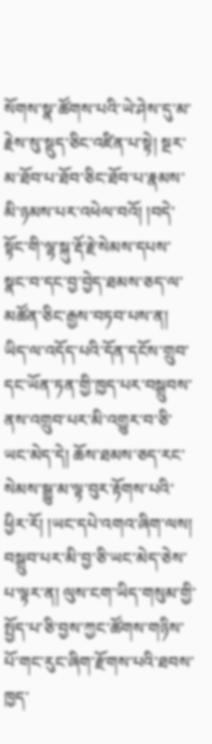སོགས་སྣ་ཚོགས་པའི་ཡེ་ཤེས་དུ་མ་རྗེས་སུ་སྡུད་ཅིང་འཛིན་པ་སྟེ། སྔར་མ་ཐོབ་པ་ཐོབ་ཅིང་ཐོབ་པ་རྣམས་མི་ཉམས་པར་འཕེལ་བའོ། །བདེ་སྟོང་གི་ལྷ་སྐུ་རྡོ་རྗེ་སེམས་དཔས་སྣང་བ་དང་བྱ་བྱེད་ཐམས་ཅད་ལ་མཚོན་ཅིང་རྒྱས་བཏབ་པས་ན། ཡིད་ལ་འདོད་པའི་དོན་དངོས་གྲུབ་དང་ཡོན་ཏན་གྱི་ཁྱད་པར་བསྒྲུབས་ནས་འགྲུབ་པར་མི་འགྱུར་བ་ཅི་ཡང་མེད་དེ། ཆོས་ཐམས་ཅད་རང་སེམས་སྒྱུ་མ་ལྟ་བུར་རྟོགས་པའི་ཕྱིར་རོ། །ཡང་དཔེ་འགའ་ཞིག་ལས། བསྒྲུབ་པར་མི་བྱ་ཅི་ཡང་མེད་ཅེས་པ་ལྟར་ན། ལུས་ངག་ཡིད་གསུམ་གྱི་སྤྱོད་པ་ཅི་བྱས་ཀྱང་ཚོགས་གཉིས་པོ་གང་རུང་ཞིག་རྫོགས་པའི་ཐབས་ཁྱད་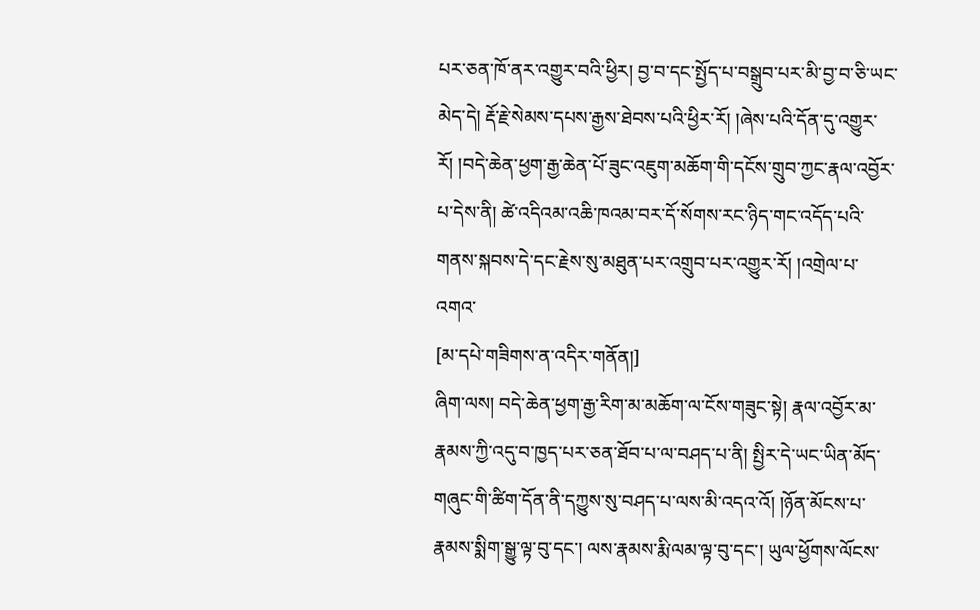པར་ཅན་ཁོ་ནར་འགྱུར་བའི་ཕྱིར། བྱ་བ་དང་སྤྱོད་པ་བསྒྲུབ་པར་མི་བྱ་བ་ཅི་ཡང་མེད་དེ། རྡོ་རྗེ་སེམས་དཔས་རྒྱས་ཐེབས་པའི་ཕྱིར་རོ། །ཞེས་པའི་དོན་དུ་འགྱུར་རོ། །བདེ་ཆེན་ཕྱག་རྒྱ་ཆེན་པོ་ཟུང་འཇུག་མཆོག་གི་དངོས་གྲུབ་ཀྱང་རྣལ་འབྱོར་པ་དེས་ནི། ཚེ་འདིའམ་འཆི་ཁའམ་བར་དོ་སོགས་རང་ཉིད་གང་འདོད་པའི་གནས་སྐབས་དེ་དང་རྗེས་སུ་མཐུན་པར་འགྲུབ་པར་འགྱུར་རོ། །འགྲེལ་པ་འགའ་
[མ་དཔེ་གཟིགས་ན་འདིར་གནོན།]
ཞིག་ལས། བདེ་ཆེན་ཕྱག་རྒྱ་རིག་མ་མཆོག་ལ་ངོས་གཟུང་སྟེ། རྣལ་འབྱོར་མ་རྣམས་ཀྱི་འདུ་བ་ཁྱད་པར་ཅན་ཐོབ་པ་ལ་བཤད་པ་ནི། སྤྱིར་དེ་ཡང་ཡིན་མོད་གཞུང་གི་ཚིག་དོན་ནི་དཀྱུས་སུ་བཤད་པ་ལས་མི་འདའ་འོ། །ཉོན་མོངས་པ་རྣམས་སྨིག་སྒྱུ་ལྟ་བུ་དང་། ལས་རྣམས་རྨི་ལམ་ལྟ་བུ་དང་། ཡུལ་ཕྱོགས་ལོངས་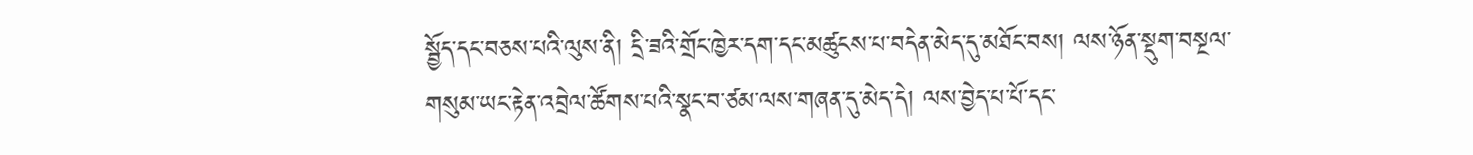སྦྱོད་དང་བཅས་པའི་ལུས་ནི། དྲི་ཟའི་གྲོང་ཁྱེར་དག་དང་མཚུངས་པ་བདེན་མེད་དུ་མཐོང་བས། ལས་ཉོན་སྡུག་བསྔལ་གསུམ་ཡང་རྟེན་འབྲེལ་ཚོགས་པའི་སྣང་བ་ཙམ་ལས་གཞན་དུ་མེད་དེ། ལས་བྱེད་པ་པོ་དང་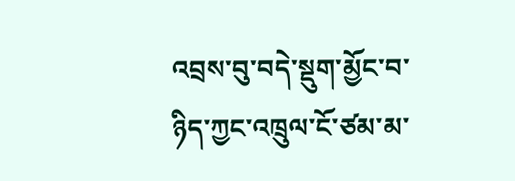འབྲས་བུ་བདེ་སྡུག་མྱོང་བ་ཉིད་ཀྱང་འཁྲུལ་ངོ་ཙམ་མ་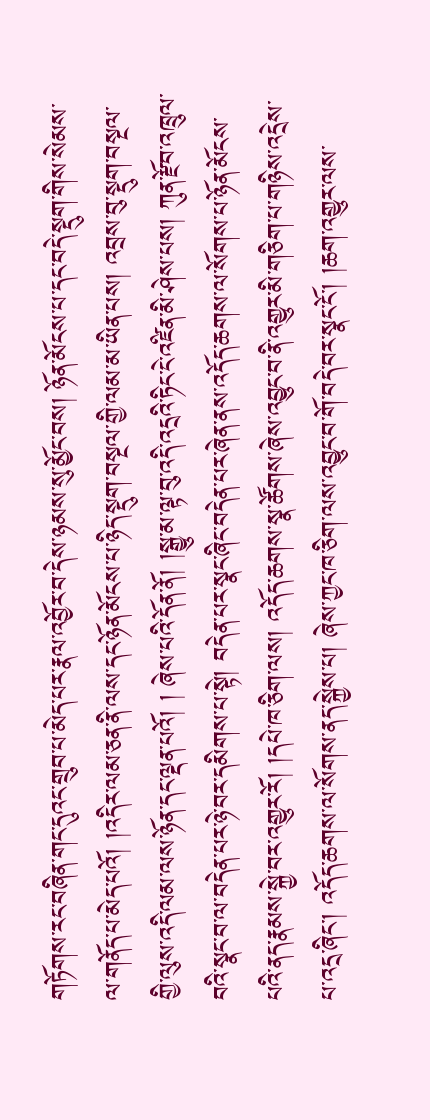གཏོགས་རང་བཞིན་གང་དུའང་གྲུབ་པ་མེད་པར་རྣལ་འབྱོར་བ་དེས་ཉམས་སུ་མྱོང་བས། ཉོན་མོངས་པ་དང་བདེ་སྡུག་གིས་སེམས་ལ་གནོད་པ་མེད་པའོ། །འདིར་ལམ་ཅན་ནི་ལས་དང་ཉོན་མོངས་པ་ཉིད་སྡུག་བསྔལ་གྱི་ལམ་མ་ཡིན་པས། འབྲས་བུ་སྡུག་བསྔལ་གྱི་ལུས་འདི་ལམ་ལས་ཉོན་དང་ལྡན་པའོ། ། ཞེས་པའི་དོན་ནོ། །སྒྱུ་མ་ལྟ་བུ་འདི་འདྲའི་ཏིང་ངེ་འཛིན་མི་ཤེས་པས། ཀུན་རྫོབ་འཁྲུལ་བའི་སྣང་བ་ལ་བདེན་པར་ཉེ་བར་དམིགས་པ་སྟེ། བདེན་པར་སྣང་ཞིང་བདེན་པར་ཞེན་ནས་འདོད་ཆགས་ལ་སོགས་པ་ཉོན་མོངས་པའི་ནད་རྣམས་སྐྱེ་བར་འགྱུར་རོ། །དཔེ་ཁ་ཅིག་ལས། འདོད་ཆགས་སྣ་ཚོགས་ཞེས་འབྱུང་བ་ནི་འགྱུར་མི་གཅིག་པ་གཉིས་འདྲེས་པ་འདྲ་ཞིང་། འདོད་ཆགས་ལ་སོགས་ནད་སྐྱེས་པ། ཞེས་ཀྱང་ཁ་ཅིག་ལས་འབྱུང་བ་གོ་བདེ་བར་སྣང་ངོ་། །ཆག་འགྱུར་ལས་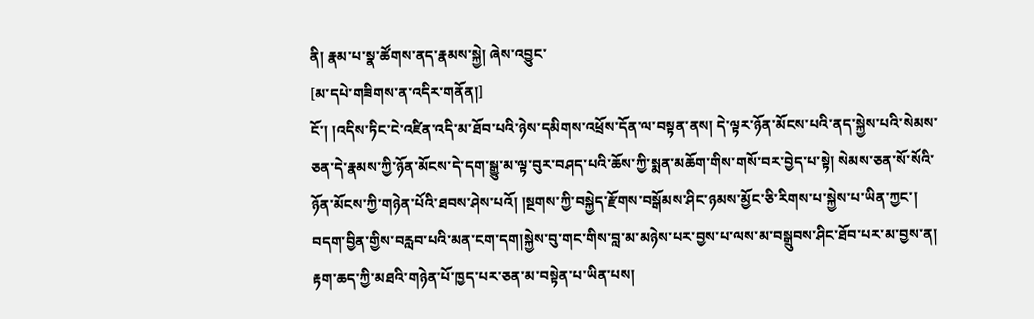ནི། རྣམ་པ་སྣ་ཚོགས་ནད་རྣམས་སྐྱེ། ཞེས་འབྱུང་
[མ་དཔེ་གཟིགས་ན་འདིར་གནོན།]
ངོ་། །འདིས་ཏིང་ངེ་འཛིན་འདི་མ་ཐོབ་པའི་ཉེས་དམིགས་འཕྲོས་དོན་ལ་བསྟན་ནས། དེ་ལྟར་ཉོན་མོངས་པའི་ནད་སྐྱེས་པའི་སེམས་ཅན་དེ་རྣམས་ཀྱི་ཉོན་མོངས་དེ་དག་སྒྱུ་མ་ལྟ་བུར་བཤད་པའི་ཆོས་ཀྱི་སྨན་མཆོག་གིས་གསོ་བར་བྱེད་པ་སྟེ། སེམས་ཅན་སོ་སོའི་ཉོན་མོངས་ཀྱི་གཉེན་པོའི་ཐབས་ཤེས་པའོ། །སྔགས་ཀྱི་བསྐྱེད་རྫོགས་བསྒོམས་ཤིང་ཉམས་མྱོང་ཅི་རིགས་པ་སྐྱེས་པ་ཡིན་ཀྱང་། བདག་བྱིན་གྱིས་བརླབ་པའི་མན་ངག་དག།སྐྱེས་བུ་གང་གིས་བླ་མ་མཉེས་པར་བྱས་པ་ལས་མ་བསྒྲུབས་ཤིང་ཐོབ་པར་མ་བྱས་ན། རྟག་ཆད་ཀྱི་མཐའི་གཉེན་པོ་ཁྱད་པར་ཅན་མ་བསྟེན་པ་ཡིན་པས།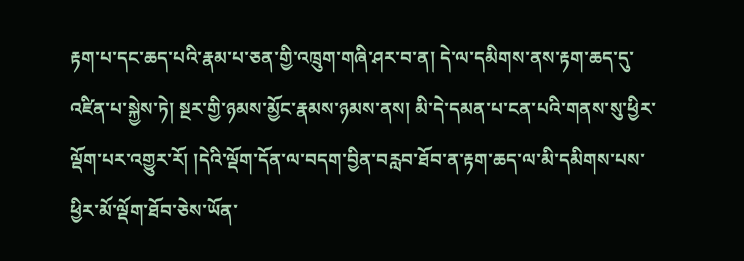རྟག་པ་དང་ཆད་པའི་རྣམ་པ་ཅན་གྱི་འཁྲུག་གཞི་ཤར་བ་ན། དེ་ལ་དམིགས་ནས་རྟག་ཆད་དུ་འཛིན་པ་སྐྱེས་ཏེ། སྔར་གྱི་ཉམས་མྱོང་རྣམས་ཉམས་ནས། མི་དེ་དམན་པ་ངན་པའི་གནས་སུ་ཕྱིར་ལྡོག་པར་འགྱུར་རོ། །དེའི་ལྡོག་དོན་ལ་བདག་བྱིན་བརླབ་ཐོབ་ན་རྟག་ཆད་ལ་མི་དམིགས་པས་ཕྱིར་མོ་ལྡོག་ཐོབ་ཅེས་ཡོན་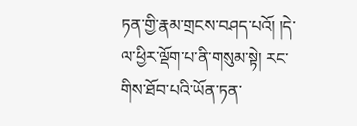ཏན་གྱི་རྣམ་གྲངས་བཤད་པའོ། །དེ་ལ་ཕྱིར་ལྡོག་པ་ནི་གསུམ་སྟེ། རང་གིས་ཐོབ་པའི་ཡོན་ཏན་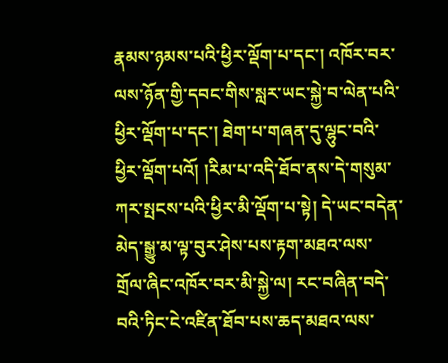རྣམས་ཉམས་པའི་ཕྱིར་ལྡོག་པ་དང་། འཁོར་བར་ལས་ཉོན་གྱི་དབང་གིས་སླར་ཡང་སྐྱེ་བ་ལེན་པའི་ཕྱིར་ལྡོག་པ་དང་། ཐེག་པ་གཞན་དུ་ལྷུང་བའི་ཕྱིར་ལྡོག་པའོ། །རིམ་པ་འདི་ཐོབ་ནས་དེ་གསུམ་ཀར་སྤངས་པའི་ཕྱིར་མི་ལྡོག་པ་སྟེ། དེ་ཡང་བདེན་མེད་སྒྱུ་མ་ལྟ་བུར་ཤེས་པས་རྟག་མཐའ་ལས་གྲོལ་ཞིང་འཁོར་བར་མི་སྐྱེ་ལ། རང་བཞིན་བདེ་བའི་ཏིང་ངེ་འཛིན་ཐོབ་པས་ཆད་མཐའ་ལས་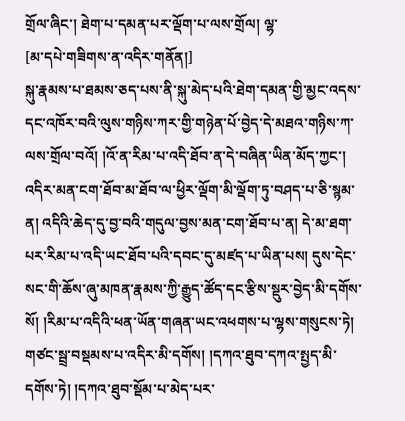གྲོལ་ཞིང་། ཐེག་པ་དམན་པར་ལྡོག་པ་ལས་གྲོལ། ལྷ་
[མ་དཔེ་གཟིགས་ན་འདིར་གནོན།]
སྐུ་རྣམས་པ་ཐམས་ཅད་པས་ནི་སྐུ་མེད་པའི་ཐེག་དམན་གྱི་མྱང་འདས་དང་འཁོར་བའི་ལུས་གཉིས་ཀར་གྱི་གཉེན་པོ་བྱེད་དེ་མཐའ་གཉིས་ཀ་ལས་གྲོལ་བའོ། །འོ་ན་རིམ་པ་འདི་ཐོབ་ན་དེ་བཞིན་ཡིན་མོད་ཀྱང་། འདིར་མན་ངག་ཐོབ་མ་ཐོབ་ལ་ཕྱིར་ལྡོག་མི་ལྡོག་ཏུ་བཤད་པ་ཅི་སྙམ་ན། འདིའི་ཆེད་དུ་བྱ་བའི་གདུལ་བྱས་མན་ངག་ཐོབ་པ་ན། དེ་མ་ཐག་པར་རིམ་པ་འདི་ཡང་ཐོབ་པའི་དབང་དུ་མཛད་པ་ཡིན་པས། དུས་དེང་སང་གི་ཆོས་ཞུ་མཁན་རྣམས་ཀྱི་རྒྱུད་ཚོད་དང་རྩིས་སྡུར་བྱེད་མི་དགོས་སོ། །རིམ་པ་འདིའི་ཕན་ཡོན་གཞན་ཡང་འཕགས་པ་ལྷས་གསུངས་ཏེ། གཙང་སྦྲ་བསྡམས་པ་འདིར་མི་དགོས། །དཀའ་ཐུབ་དཀའ་སྤྱད་མི་དགོས་ཏེ། །དཀའ་ཐུབ་སྡོམ་པ་མེད་པར་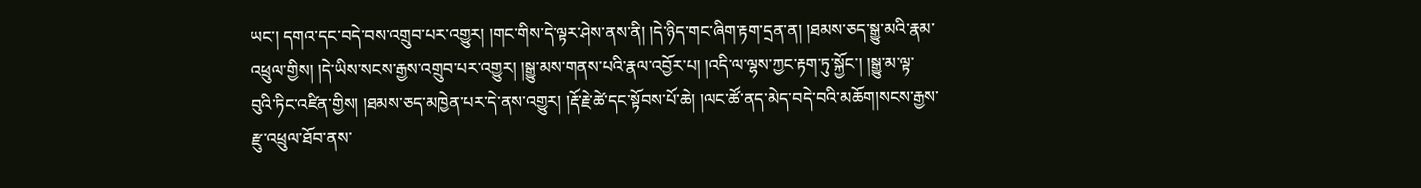ཡང་། དགའ་དང་བདེ་བས་འགྲུབ་པར་འགྱུར། །གང་གིས་དེ་ལྟར་ཤེས་ནས་ནི། །དེ་ཉིད་གང་ཞིག་རྟག་དྲན་ན། །ཐམས་ཅད་སྒྱུ་མའི་རྣམ་འཕྲུལ་གྱིས། །དེ་ཡིས་སངས་རྒྱས་འགྲུབ་པར་འགྱུར། །སྒྱུ་མས་གནས་པའི་རྣལ་འབྱོར་པ། །འདི་ལ་ལྷས་ཀྱང་རྟག་ཏུ་སྐྱོང་། །སྒྱུ་མ་ལྟ་བུའི་ཏིང་འཛིན་གྱིས། །ཐམས་ཅད་མཁྱེན་པར་དེ་ནས་འགྱུར། །རྡོ་རྗེ་ཚེ་དང་སྟོབས་པོ་ཆེ། །ལང་ཚོ་ནད་མེད་བདེ་བའི་མཆོག།སངས་རྒྱས་རྫུ་འཕྲུལ་ཐོབ་ནས་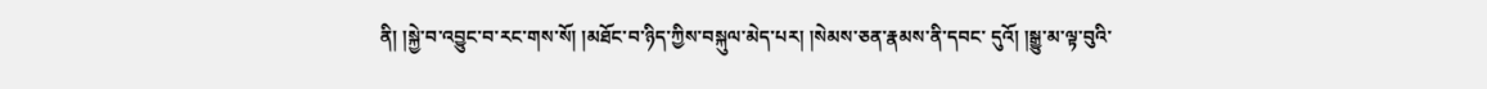ནི། །སྐྱེ་བ་འབྱུང་བ་རང་གས་སོ། །མཐོང་བ་ཉིད་ཀྱིས་བསྐུལ་མེད་པར། །སེམས་ཅན་རྣམས་ནི་དབང་ དུའོ། །སྒྱུ་མ་ལྟ་བུའི་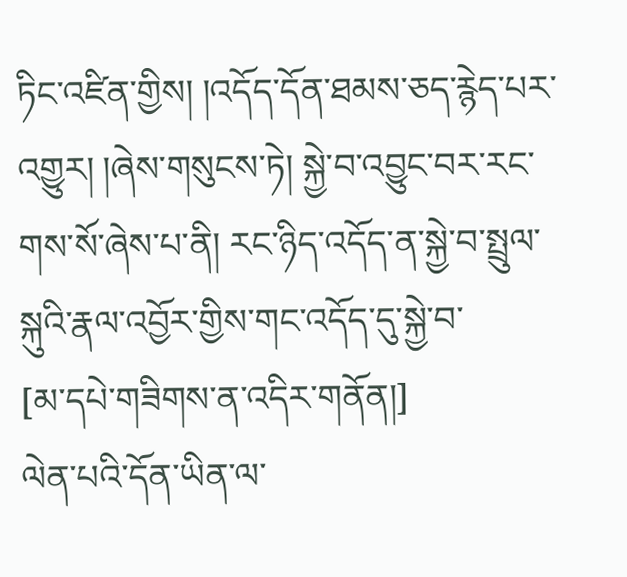ཏིང་འཛིན་གྱིས། །འདོད་དོན་ཐམས་ཅད་རྙེད་པར་འགྱུར། །ཞེས་གསུངས་ཏེ། སྐྱེ་བ་འབྱུང་བར་རང་གས་སོ་ཞེས་པ་ནི། རང་ཉིད་འདོད་ན་སྐྱེ་བ་སྤྲུལ་སྐུའི་རྣལ་འབྱོར་གྱིས་གང་འདོད་དུ་སྐྱེ་བ་
[མ་དཔེ་གཟིགས་ན་འདིར་གནོན།]
ལེན་པའི་དོན་ཡིན་ལ་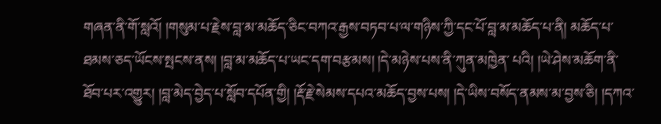གཞན་ནི་གོ་སླའོ། །གསུམ་པ་རྗེས་བླ་མ་མཆོད་ཅིང་བཀའ་རྒྱས་བཏབ་པ་ལ་གཉིས་ཀྱི་དང་པོ་བླ་མ་མཆོད་པ་ནི། མཆོད་པ་ཐམས་ཅད་ཡོངས་སྤངས་ནས། །བླ་མ་མཆོད་པ་ཡང་དག་བརྩམས། །དེ་མཉེས་པས་ནི་ཀུན་མཁྱེན་ པའི། །ཡེ་ཤེས་མཆོག་ནི་ཐོབ་པར་འགྱུར། །བླ་མེད་བྱེད་པ་སློབ་དཔོན་གྱི། །རྡོ་རྗེ་སེམས་དཔའ་མཆོད་བྱས་པས། །དེ་ཡིས་བསོད་ནམས་མ་བྱས་ཅི། །དཀའ་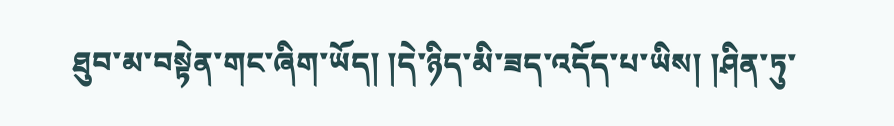ཐུབ་མ་བསྟེན་གང་ཞིག་ཡོད། །དེ་ཉིད་མི་ཟད་འདོད་པ་ཡིས། །ཤིན་ཏུ་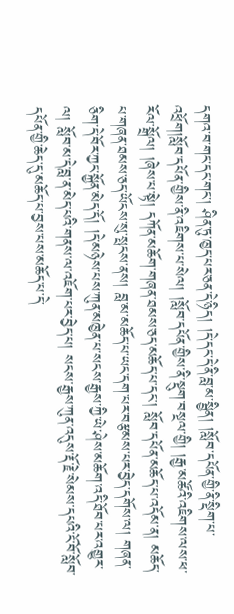དགའ་བ་གང་དང་གང་། ཤིན་ཏུ་ཁྱད་པར་ཅན་དེ་ཉིད། །དེ་དང་དེ་ནི་བླ་མ་སྦྱིན། །སློབ་དཔོན་གྱི་ནི་སྡིག་པ་འཕྲོག།སློབ་དཔོན་གྱིས་ནི་འཇིགས་པ་སེལ། །སློབ་དཔོན་གྱིས་ནི་སྡུག་བསྔལ་གྱི། །རྒྱ་མཚོའི་འཇིགས་ལས་ཕ་རོལ་སྒྲོལ། །ཞེས་པ་སྟེ། དཀོན་མཆོག་གཞན་ཐམས་ཅད་མཆོད་པ་དང་། སློབ་དཔོན་མཆོད་པ་འདོམ་ན། མཆོད་པ་གཞན་ཐམས་ཅད་ཡོངས་སུ་སྤངས་ནས། བླ་མ་མཆོད་པ་ཡང་དག་པར་བརྩམས་པར་བྱེད་དགོས་ལ། གཞན་ཅིག་དེ་བོར་ཀྱང་སྐྱོན་མེད་དོ། །དེ་མཉེས་པས་ཀུན་མཁྱེན་པ་སངས་རྒྱས་ཀྱི་ཡེ་ཤེས་མཆོག་འདི་ཐོབ་པར་འགྱུར་ལ། སློབ་མ་དེ་བླ་ན་མེད་པའི་གནས་ལ་འཇོག་པར་བྱེད་པ། སངས་རྒྱས་ཀུན་འདུས་རྡོ་རྗེ་སེམས་དཔའི་ངོ་བོ་སློབ་དཔོན་གྱི་ཆེད་དུ་མཆོད་པ་བྱས་པས་མཆོད་པ་དེ་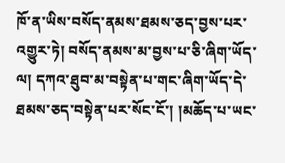ཁོ་ན་ཡིས་བསོད་ནམས་ཐམས་ཅད་བྱས་པར་འགྱུར་ཏེ། བསོད་ནམས་མ་བྱས་པ་ཅི་ཞིག་ཡོད་ལ། དཀའ་ཐུབ་མ་བསྟེན་པ་གང་ཞིག་ཡོད་དེ་ཐམས་ཅད་བསྟེན་པར་སོང་ངོ་། །མཆོད་པ་ཡང་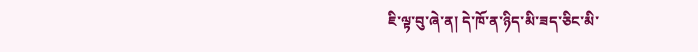ཇི་ལྟ་བུ་ཞེ་ན། དེ་ཁོ་ན་ཉིད་མི་ཟད་ཅིང་མི་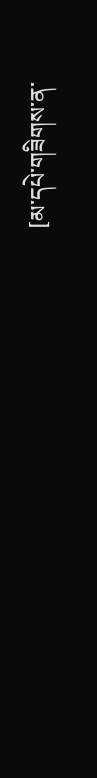[མ་དཔེ་གཟིགས་ན་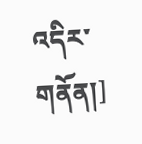འདིར་གནོན།]